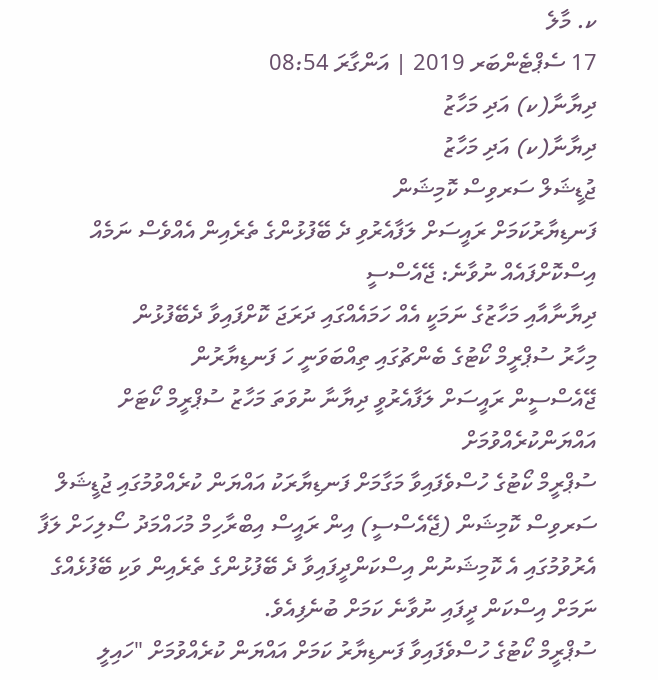ކ. މާލެ
17 ސެޕްޓެންބަރ 2019 | އަންގާރަ 08:54
ދިޔާނާ(ކ) އަދި މަހާޒު
ދިޔާނާ(ކ) އަދި މަހާޒު
ޖުޑީޝަލް ސަރވިސް ކޮމިޝަން
ފަނޑިޔާރުކަމަށް ރައީސަށް ލަފާއެރުވި ދެ ބޭފުޅުންގެ ތެރެއިން އެއްވެސް ނަމެއް އިސްކޮށްފައެއް ނުވާނެ: ޖޭއެސްސީ
ދިޔާނާއާއި މަހާޒުގެ ނަމަކީ އެއް ހަމައެއްގައި ދަރަޖަ ކޮށްފައިވާ ދެބޭފުޅުން
މިހާރު ސުޕްރީމް ކޯޓުގެ ބެންޗުގައި ތިއްބަވަނީ ހަ ފަނޑިޔާރުން
ޖޭއެސްސީން ރައީސަށް ލަފާއެރުވީ ދިޔާނާ ނުވަތަ މަހާޒު ސުޕްރީމް ކޯޓަށް އައްޔަންކުރެއްވުމަށް
ސުޕްރީމް ކޯޓުގެ ހުސްވެފައިވާ މަގާމަށް ފަނޑިޔާރަކު އައްޔަން ކުރެއްވުމުގައި ޖުޑީޝަލް ސަރވިސް ކޮމިޝަން (ޖޭއެސްސީ) އިން ރައީސް އިބްރާހިމް މުހައްމަދު ސޯލިހަށް ލަފާ އެރުވުމުގައި އެ ކޮމިޝަނުން އިސްކަންދީފައިވާ ދެ ބޭފުޅުންގެ ތެރެއިން ވަކި ބޭފުޅެއްގެ ނަމަށް އިސްކަން ދީފައި ނުވާނެ ކަމަށް ބުނެފިއެވެ.
ސުޕްރީމް ކޯޓުގެ ހުސްވެފައިވާ ފަނޑިޔާރު ކަމަށް އައްޔަން ކުރެއްވުމަށް "ހައިލީ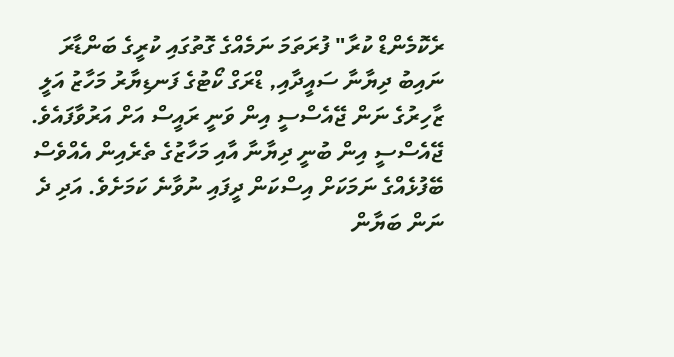ރެކޮމެންޑް ކުރާ" ފުރަތަމަ ނަމެއްގެ ގޮތުގައި ކުރީގެ ބަންޑާރަ ނައިބު ދިޔާނާ ސައީދާއި, ޑްރަގް ކޯޓުގެ ފަނޑިޔާރު މަހާޒު އަލީ ޒާހިރުގެ ނަން ޖޭއެސްސީ އިން ވަނީ ރައީސް އަށް އަރުވާފައެވެ. ޖޭއެސްސީ އިން ބުނީ ދިޔާނާ އާއި މަހާޒުގެ ތެރެއިން އެއްވެސް ބޭފުޅެއްގެ ނަމަކަށް އިސްކަން ދީފައި ނުވާނެ ކަމަށެވެ. އަދި ދެ ނަން ބަޔާން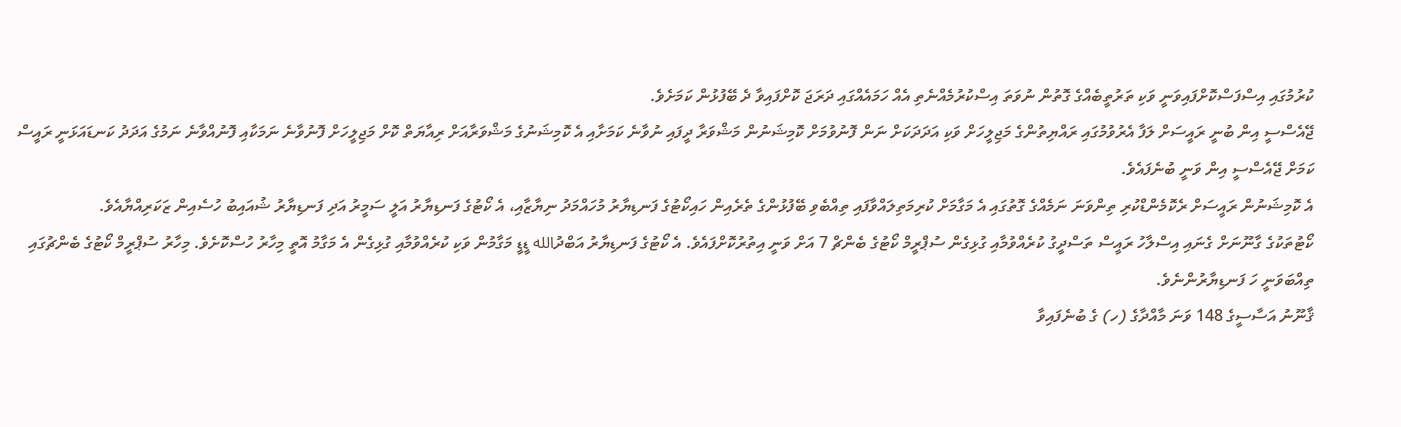ކުރުމުގައި އިސްފަސްކޮށްފައިވަނީ ވަކި ތަރުތީބެއްގެ ގޮތުން ނުވަތަ އިސްކުރުމެއްނެތި އެއް ހަމައެއްގައި ދަރަޖަ ކޮށްފައިވާ ދެ ބޭފުޅުން ކަމަށެވެ.
ޖޭއެސްސީ އިން ބުނީ ރައީސަށް ލަފާ އެރުވުމުގައި ރައްޔިތުންގެ މަޖިލީހަށް ވަކި އަދަދަކަށް ނަން ފޮނުވުމަށް ކޮމިޝަނުން މަޝްވަރާ ދީފައި ނުވާނެ ކަމަށާއި އެ ކޮމިޝަނުގެ މަޝްވަރާއަށް ރިއާޔަތް ކޮށް މަޖިލީހަށް ފޮނުވާނެ ނަމަކާއި ފޮނުއްވާނެ ނަމުގެ އަދަދު ކަނޑައަޅަނީ ރައީސް ކަމަށް ޖޭއެސްސީ އިން ވަނީ ބުނެފައެވެ.
އެ ކޮމިޝަނުން ރައީސަށް ރެކޮމެންޑްކުރި ތިންވަނަ ނަމެއްގެ ގޮތުގައި އެ މަގާމަށް ކުރިމަތިލައްވާފައި ތިއްބެވި ބޭފުޅުންގެ ތެރެއިން ހައިކޯޓުގެ ފަނޑިޔާރު މުހައްމަދު ނިޔާޒާއި، އެ ކޯޓުގެ ފަނޑިޔާރު އަލީ ސަމީރު އަދި ފަނޑިޔާރު ޝުއައިބު ހުސެއިން ޒަކަރިއްޔާއެވެ.
ކޯޓުތަކުގެ ގާނޫނަށް ގެނައި އިސްލާހު ރައީސް ތަސްދީގު ކުރެއްވުމާއި ގުޅިގެން ސުޕްރީމް ކޯޓުގެ ބެންޗް 7 އަށް ވަނީ އިތުރުކޮށްފައެވެ. އެ ކޯޓުގެ ފަނޑިޔާރު އަބްދުالله ޑީޑީ މަގާމުން ވަކި ކުރެއްވުމާއި ގުޅިގެން އެ މަގާމު އޮތީ މިހާރު ހުސްކޮށެވެ. މިހާރު ސުޕްރީމް ކޯޓުގެ ބެންޗުގައި ތިއްބަވަނީ ހަ ފަނޑިޔާރުންނެވެ.
ޤާނޫނު އަސާސީގެ 148 ވަނަ މާއްދާގެ (ހ) ގެ ބުނެފައިވާ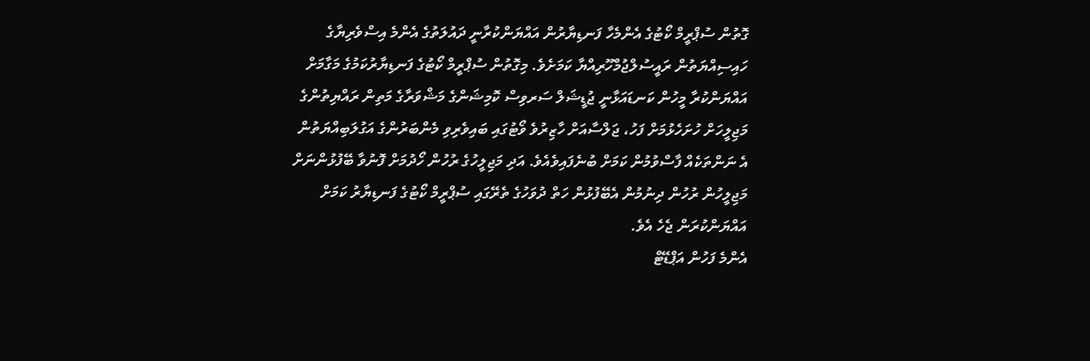ގޮތުން ސުޕްރީމް ކޯޓުގެ އެންމެހާ ފަނޑިޔާރުން އައްޔަންކުރާނީ ދައުލަތުގެ އެންމެ އިސްވެރިޔާގެ ހައިސިއްޔަތުން ރައީސުލްޖުމްހޫރިއްޔާ ކަމަށެވެ. މިގޮތުން ސުޕްރީމް ކޯޓުގެ ފަނޑިޔާރުކަމުގެ މަގާމަށް އައްޔަންކުރާ މީހުން ކަނޑައަޅާނީ ޖުޑީޝަލް ސަރވިސް ކޮމިޝަންގެ މަޝްވަރާގެ މަތިން ރައްޔިތުންގެ މަޖިލީހަށް ހުށަހެޅުމަށް ފަހު، ޖަލްސާއަށް ހާޒިރުވެ ވޯޓުގައި ބައިވެރިވި މެންބަރުންގެ އަގުލަބިއްޔަތުން އެ ނަންތަކެއް ފާސްވުމުން ކަމަށް ބުނެފައިވެއެވެ. އަދި މަޖިލީހުގެ ރުހުން ހޯދުމަށް ފޮނުވާ ބޭފުޅުންނަށް މަޖިލީހުން ރުހުން ދިނުމުން އެބޭފުޅުން ހަތް ދުވަހުގެ ތެރޭގައި ސުޕްރީމް ކޯޓުގެ ފަނޑިޔާރު ކަމަށް އައްޔަންކުރަން ޖެހެ އެވެ.
އެންމެ ފަހުން އަޕްޑޭޓް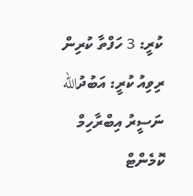ކުރީ: 3 ހަފްތާ ކުރިން
ރިވިއު ކުރީ: އަބުދުالله ނަސީރު އިބްރާހިމް
ކޮމެންޓް